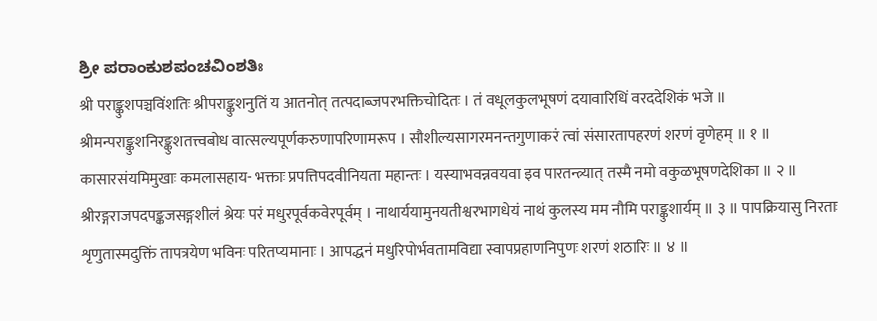ಶ್ರೀ ಪರಾಂಕುಶಪಂಚವಿಂಶತಿಃ
श्री पराङ्कुशपञ्चविंशतिः श्रीपराङ्कुशनुतिं य आतनोत् तत्पदाब्जपरभक्तिचोदितः । तं वधूलकुलभूषणं दयावारिधिं वरददेशिकं भजे ॥
श्रीमन्पराङ्कुशनिरङ्कुशतत्त्वबोध वात्सल्यपूर्णकरुणापरिणामरूप । सौशील्यसागरमनन्तगुणाकरं त्वां संसारतापहरणं शरणं वृणेहम् ॥ १ ॥
कासारसंयमिमुखाः कमलासहाय- भक्ताः प्रपत्तिपदवीनियता महान्तः । यस्याभवन्नवयवा इव पारतन्त्र्यात् तस्मै नमो वकुळभूषणदेशिका ॥ २ ॥ श्रीरङ्गराजपदपङ्कजसङ्गशीलं श्रेयः परं मधुरपूर्वकवेरपूर्वम् । नाथार्ययामुनयतीश्वरभागधेयं नाथं कुलस्य मम नौमि पराङ्कुशार्यम् ॥ ३ ॥ पापक्रियासु निरताः शृणुतास्मदुक्तिं तापत्रयेण भविनः परितप्यमानाः । आपद्धनं मधुरिपोर्भवतामविद्या स्वापप्रहाणनिपुणः शरणं शठारिः ॥ ४ ॥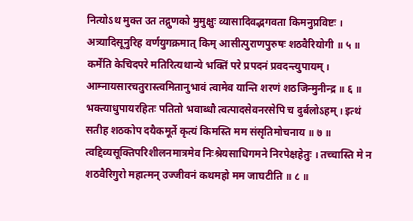नित्योऽथ मुक्त उत तद्गुणको मुमुक्षुः व्यासादिवद्भगवता किमनुप्रविष्टः । अत्र्यादिसूनुरिह वर्णयुगक्रमात् किम् आसीत्पुराणपुरुषः शठवैरियोगी ॥ ५ ॥ कर्मेति केचिदपरे मतिरित्यथान्ये भक्तिं परे प्रपदनं प्रवदन्त्युपायम्। आम्नायसारचतुरास्त्वमितानुभावं त्वामेव यान्ति शरणं शठजिन्मुनीन्द्र ॥ ६ ॥ भक्त्याधुपायरहितः पतितो भवाब्धौ त्वत्पादसेवनरसेपि च दुर्बलोऽहम्। इत्थं सतीह शठकोप दयैकमूर्ते कृत्यं किमस्ति मम संसृतिमोचनाय ॥ ७ ॥ त्वद्दिव्यसूक्तिपरिशीलनमात्रमेव निःश्रेयसाधिगमने निरपेक्षहेतुः । तच्चास्ति मे न शठवैरिगुरो महात्मन् उज्जीवनं कथमहो मम जाघटीति ॥ ८ ॥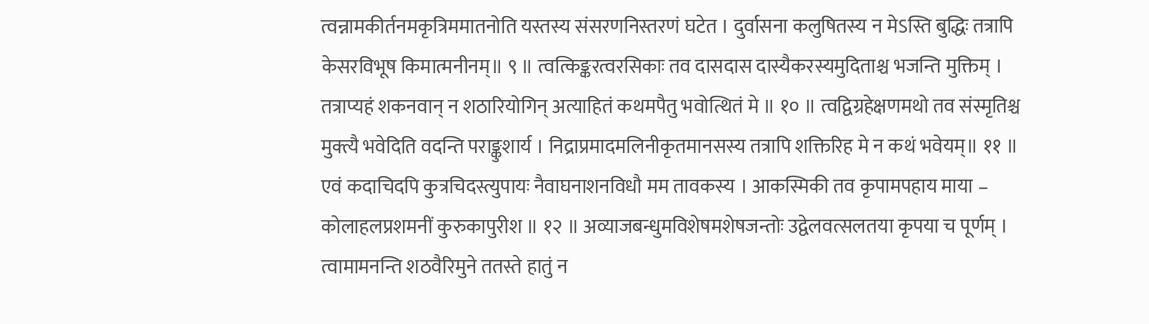त्वन्नामकीर्तनमकृत्रिममातनोति यस्तस्य संसरणनिस्तरणं घटेत । दुर्वासना कलुषितस्य न मेऽस्ति बुद्धिः तत्रापि केसरविभूष किमात्मनीनम्॥ ९ ॥ त्वत्किङ्करत्वरसिकाः तव दासदास दास्यैकरस्यमुदिताश्च भजन्ति मुक्तिम् । तत्राप्यहं शकनवान् न शठारियोगिन् अत्याहितं कथमपैतु भवोत्थितं मे ॥ १० ॥ त्वद्विग्रहेक्षणमथो तव संस्मृतिश्च मुक्त्यै भवेदिति वदन्ति पराङ्कुशार्य । निद्राप्रमादमलिनीकृतमानसस्य तत्रापि शक्तिरिह मे न कथं भवेयम्॥ ११ ॥ एवं कदाचिदपि कुत्रचिदस्त्युपायः नैवाघनाशनविधौ मम तावकस्य । आकस्मिकी तव कृपामपहाय माया – कोलाहलप्रशमनीं कुरुकापुरीश ॥ १२ ॥ अव्याजबन्धुमविशेषमशेषजन्तोः उद्वेलवत्सलतया कृपया च पूर्णम् । त्वामामनन्ति शठवैरिमुने ततस्ते हातुं न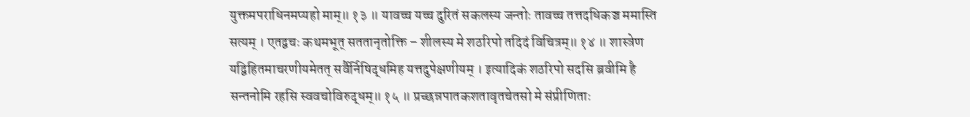युक्तमपराधिनमप्यहो माम्॥ १३ ॥ यावच्च यच्च दुरितं सकलस्य जन्तोः तावच्च तत्तदधिकञ्च ममास्ति सत्यम् । एतद्वचः कथमभूत् सततानृतोक्ति – शीलस्य मे शठरिपो तदिदं विचित्रम्॥ १४ ॥ शास्त्रेण यद्विहितमाचरणीयमेतत् सर्वैर्निषिद्धमिह यत्तदुपेक्षणीयम् । इत्यादिकं शठरिपो सदसि ब्रवीमि है सन्तनोमि रहसि स्ववचोविरुद्धम्॥ १५ ॥ प्रच्छन्नपातकशतावृतचेतसो मे संप्रीणिताः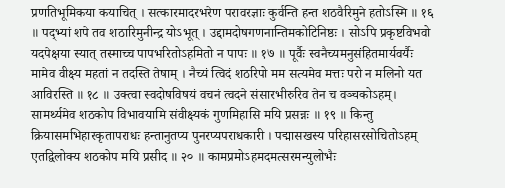प्रणतिभूमिकया कयाचित् । सत्कारमादरभरेण परावरज्ञाः कुर्वन्ति हन्त शठवैरिमुने हतोऽस्मि ॥ १६ ॥ पद्भ्यां शपे तव शठारिमुनीन्द्र योऽभूत् । उद्दामदोषगणनान्तिमकोटिनिष्ठः । सोऽपि प्रकृष्टविभवो यदपेक्षया स्यात् तस्माच्च पापभरितोऽहमितो न पापः ॥ १७ ॥ पूर्वैः स्वनैच्यमनुसंहितमार्यवर्यैः मामेव वीक्ष्य महतां न तदस्ति तेषाम् । नैच्यं त्विदं शठरिपो मम सत्यमेव मत्तः परो न मलिनो यत आविरस्ति ॥ १८ ॥ उक्त्वा स्वदोषविषयं वचनं त्वदने संसारभीरुरिव तेन च वञ्चकोऽहम्। सामर्थ्यमेव शठकोप विभावयामि संवीक्ष्यकं गुणमिहासि मयि प्रसन्नः ॥ १९ ॥ किन्तु क्रियासमभिहारकृतापराधः हन्तानुतप्य पुनरप्यपराधकारी । पद्मासखस्य परिहासरसोचितोऽहम् एतद्विलोक्य शठकोप मयि प्रसीद ॥ २० ॥ कामप्रमोऽहमदमत्सरमन्युलोभैः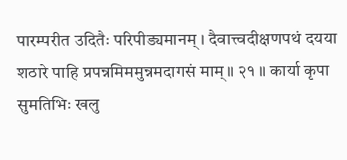पारम्परीत उदितैः परिपीड्यमानम् । दैवात्त्वदीक्षणपथं दयया शठारे पाहि प्रपन्नमिममुन्नमदागसं माम्॥ २१ ॥ कार्या कृपा सुमतिभिः खलु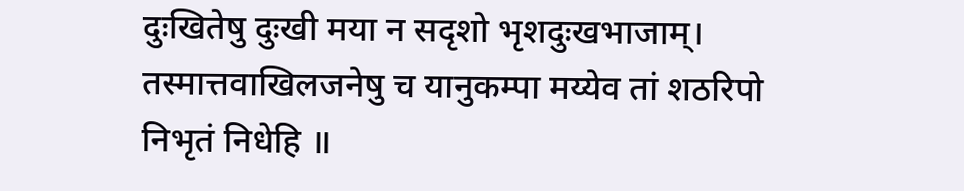दुःखितेषु दुःखी मया न सदृशो भृशदुःखभाजाम्। तस्मात्तवाखिलजनेषु च यानुकम्पा मय्येव तां शठरिपो निभृतं निधेहि ॥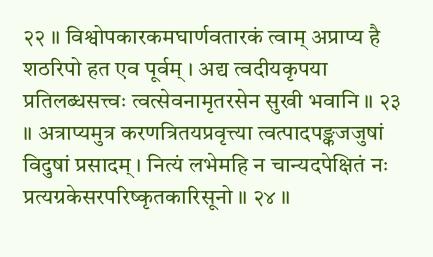२२ ॥ विश्वोपकारकमघार्णवतारकं त्वाम् अप्राप्य है शठरिपो हत एव पूर्वम् । अद्य त्वदीयकृपया प्रतिलब्धसत्त्वः त्वत्सेवनामृतरसेन सुखी भवानि ॥ २३ ॥ अत्राप्यमुत्र करणत्रितयप्रवृत्त्या त्वत्पादपङ्कजजुषां विदुषां प्रसादम् । नित्यं लभेमहि न चान्यदपेक्षितं नः प्रत्यग्रकेसरपरिष्कृतकारिसूनो ॥ २४ ॥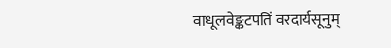वाधूलवेङ्कटपतिं वरदार्यसूनुम्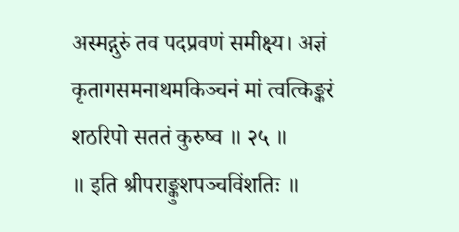अस्मद्गुरुं तव पदप्रवणं समीक्ष्य। अज्ञं कृतागसमनाथमकिञ्चनं मां त्वत्किङ्करं शठरिपो सततं कुरुष्व ॥ २५ ॥
॥ इति श्रीपराङ्कुशपञ्चविंशतिः ॥